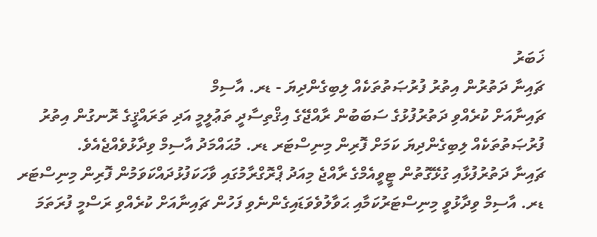ޚަބަރު
ޗައިނާ ދަތުރުން އިތުރު ފުރުޞަތުތަކެއް ލިބިގެންދިޔަ - ޑރ. އާސިމް
ޗައިނާއަށް ކުރެއްވި ދަތުރުފުޅުގެ ސަބަބުން ރާއްޖޭގެ އިޤްތިސާދީ ތަޢުލީމީ އަދި ތަރައްޤީގެ ރޮނގުން އިތުރު ފުރުޞަތުތަކެއް ލިބިގެންދިޔަ ކަމަށް ފޮރިން މިނިސްޓަރ ޑރ. މުޙައްމަދު އާސިމް ވިދާޅުވެއްޖެއެވެ.
ޗައިނާ ދަތުރުފުޅާއި ގުޅޭގޮތުން ޓީވީއެމްގެ ރާއްޖެ މިއަދު ޕްރޮގްރާމުގައި ވާހަކަފުޅުދައްކަވަމުން ފޮރިން މިނިސްޓަރ ޑރ. އާސިމް ވިދާޅުވީ މިނިސްޓަރުކަމާއި ޙަވާލުވެވަޑައިގެންނެވި ފަހުން ޗައިނާއަށް ކުރެއްވި ރަސްމީ ފުރަތަމަ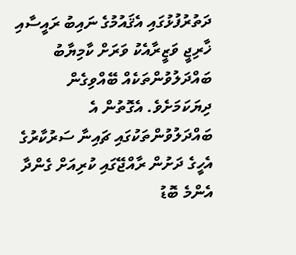ދަތުރުފުޅުގައި އެޤައުމުގެ ނައިބު ރައީސާއި ޚާރިޖީ ވަޒީރާއެކު ވަރަށް ކާމިޔާބު ބައްދަލުވުންތަކެއް ބޭއްވިގެން ދިޔަކަމަށެވެ. އެގޮތުން އެ ބައްދަލުވުންތަކުގައި ޗައިނާ ސަރުކާރުގެ އެހީގެ ދަށުން ރާއްޖޭގައި ކުރިއަށް ގެންދާ އެންމެ ބޮޑު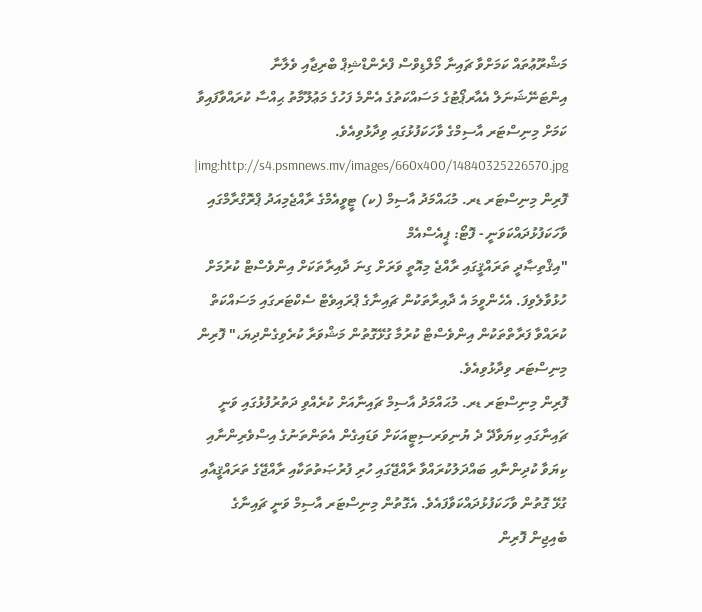މަޝްރޫޢުތައް ކަމަށްވާ ޗައިނާ މޯލްޑިވްސް ފްރެންޑްޝިޕް ބްރިޖާއި ވެލާނާ އިންޓަނޭޝަނަލް އެއާރޕޯޓުގެ މަސައްކަތުގެ އެންމެ ފަހުގެ މަޢުލޫމާތު ޙިއްސާ ކުރައްވާފައިވާ ކަމަށް މިނިސްޓަރ އާސިމްގެ ވާހަކަފުޅުގައި ވިދާޅުވިއެވެ. img:http://s4.psmnews.mv/images/660x400/14840325226570.jpg| ފޮރިން މިނިސްޓަރ ޑރ. މުޙައްމަދު އާސިމް (ކ) ޓީވީއެމްގެ ރާއްޖެމިއަދު ޕްރޮގްރާމްގައި ވާހަކަފުޅުދައްކަވަނީ - ފޮޓޯ: ޕީއެސްއެމް
"އިޤްތިޞާދީ ތަރައްޤީގައި ރާއްޖެ މިއޮތީ ވަރަށް ގިނަ ދާއިރާތަކަށް އިންވެސްޓް ކުރުމަށް ހުޅުވާލެވިފަ. އެހެންވީމަ އެ ދާއިރާތަކުން ޗައިނާގެ ޕްރައިވެޓް ސެކްޓަރގައި މަސައްކަތް ކުރައްވާ ފަރާތްތަކުން އިންވެސްޓް ކުރުމާ ގުޅޭގޮތުން މަޝްވަރާ ކުރެވިގެންދިޔަ،" ފޮރިން މިނިސްޓަރ ވިދާޅުވިއެވެ.
ފޮރިން މިނިސްޓަރ ޑރ. މުޙައްމަދު އާސިމް ޗައިނާއަށް ކުރެއްވި ދަތުރުފުޅުގައި ވަނީ ޗައިނާގައި ކިޔަވާދޭ ދެ ޔުނިވަރސިޓީއަކަށް ވަޑައިގެން އެތަންތަނުގެ އިސްވެރިންނާއި ކިޔަވާ ކުދިންނާއި ބައްދަލުކުރައްވާ ރާއްޖޭގައި ހުރި ފުރުޞަތުތަކާއި ރާއްޖޭގެ ތަރައްޤީއާއި ގުޅޭ ގޮތުން ވާހަކަފުޅުދައްކަވާފައެވެ. އެގޮތުން މިނިސްޓަރ އާސިމް ވަނީ ޗައިނާގެ ބެއިޖިން ފޮރިން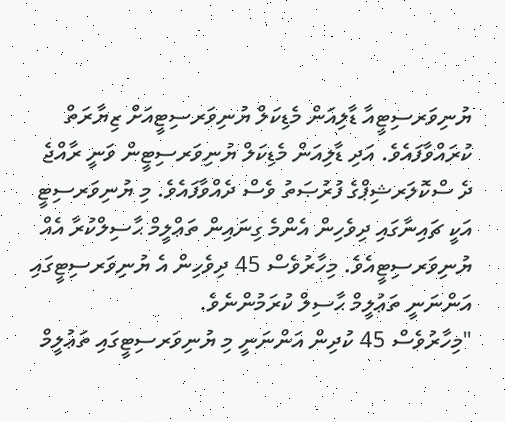ޔުނިވަރސިޓީއާ ޑާލިއަން މެޑިކަލް ޔުނިވަރސިޓީއަށް ޒިޔާރަތް ކުރައްވާފައެވެ. އަދި ޑާލިއަން މެޑިކަލް ޔުނިވަރސިޓީން ވަނީ ރާއްޖެ ދެ ސްކޮލަރޝިޕްގެ ފުރުޞަތު ވެސް ދެއްވާފައެވެ. މި ޔުނިވަރސިޓީ އަކީ ޗައިނާގައި ދިވެހިން އެންމެ ގިނައިން ތަޢްލީމް ޙާސިލްކުރާ އެއް ޔުނިވަރސިޓީއެވެ. މިހާރުވެސް 45 ދިވެހިން އެ ޔުނިވަރސިޓީގައި އަންނަނީ ތަޢުލީމް ޙާސިލް ކުރަމުންނެވެ.
"މިހާރުވެސް 45 ކުދިން އަންނަނީ މި ޔުނިވަރސިޓީގައި ތަޢުލީމް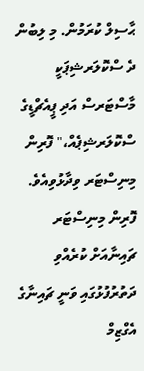ޙާސިލް ކުރަމުން. މި ލިބުން ދެ ސްކޮލަރޝިޕަކީ މާސްޓަރސް އަދި ޕީއެޗްޑީގެ ސްކޮލަރޝިޕެއް،" ފޮރިން  މިނިސްޓަރ ވިދާޅުވިއެވެ. ފޮރިން މިނިސްޓަރ ޗައިނާއަށް ކުރެއްވި ދަތުރުފުޅުގައި ވަނީ ޗައިނާގެ އެގްޒިމް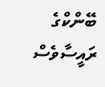ބޭންކްގެ ރައީސާވެސް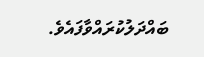ބައްދަލުކުރައްވާފައެވެ.